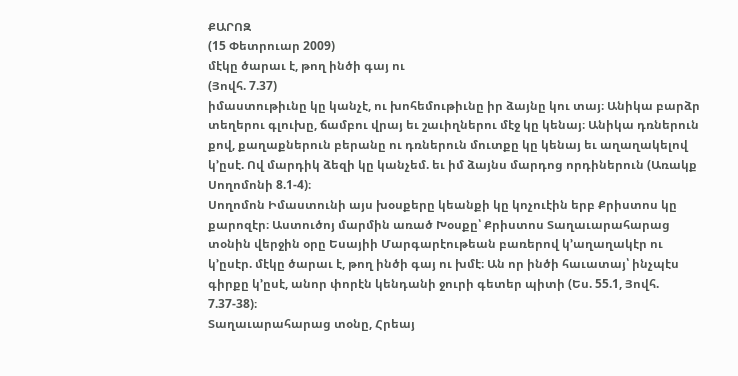ՔԱՐՈԶ
(15 Փետրուար 2009)
մէկը ծարաւ է, թող ինծի գայ ու
(Յովհ. 7.37)
իմաստութիւնը կը կանչէ, ու խոհեմութիւնը իր ձայնը կու տայ։ Անիկա բարձր տեղերու գլուխը, ճամբու վրայ եւ շաւիղներու մէջ կը կենայ։ Անիկա դռներուն քով, քաղաքներուն բերանը ու դռներուն մուտքը կը կենայ եւ աղաղակելով կ՚ըսէ. Ով մարդիկ ձեզի կը կանչեմ. եւ իմ ձայնս մարդոց որդիներուն (Առակք Սողոմոնի 8.1-4)։
Սողոմոն Իմաստունի այս խօսքերը կեանքի կը կոչուէին երբ Քրիստոս կը քարոզէր։ Աստուծոյ մարմին առած Խօսքը՝ Քրիստոս Տաղաւարահարաց տօնին վերջին օրը Եսայիի Մարգարէութեան բառերով կ՚աղաղակէր ու կ՚ըսէր. մէկը ծարաւ է, թող ինծի գայ ու խմէ։ Ան որ ինծի հաւատայ՝ ինչպէս գիրքը կ՚ըսէ, անոր փորէն կենդանի ջուրի գետեր պիտի (Ես. 55.1, Յովհ. 7.37-38)։
Տաղաւարահարաց տօնը, Հրեայ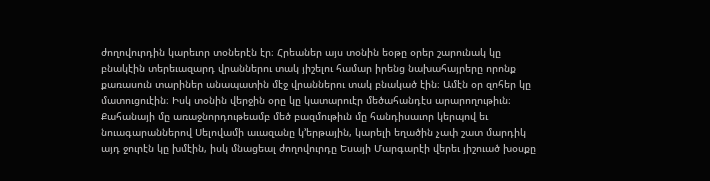ժողովուրդին կարեւոր տօներէն էր։ Հրեաներ այս տօնին եօթը օրեր շարունակ կը բնակէին տերեւազարդ վրաններու տակ յիշելու համար իրենց նախահայրերը որոնք քառասուն տարիներ անապատին մէջ վրաններու տակ բնակած էին։ Ամէն օր զոհեր կը մատուցուէին։ Իսկ տօնին վերջին օրը կը կատարուէր մեծահանդէս արարողութիւն։ Քահանայի մը առաջնորդութեամբ մեծ բազմութիւն մը հանդիսաւոր կերպով եւ նուագարաններով Սելովամի աւազանը կ՚երթային, կարելի եղածին չափ շատ մարդիկ այդ ջուրէն կը խմէին, իսկ մնացեալ ժողովուրդը Եսայի Մարգարէի վերեւ յիշուած խօսքը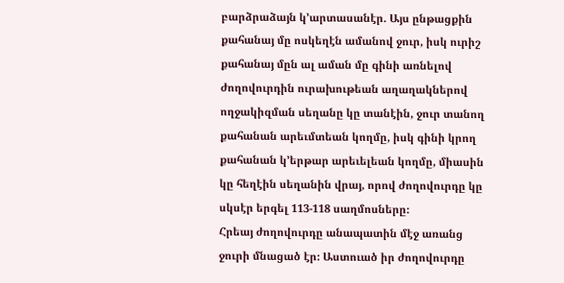բարձրաձայն կ՚արտասանէր. Այս ընթացքին քահանայ մը ոսկեղէն ամանով ջուր, իսկ ուրիշ քահանայ մըն ալ աման մը գինի առնելով ժողովուրդին ուրախութեան աղաղակներով ողջակիզման սեղանը կը տանէին, ջուր տանող քահանան արեւմտեան կողմը, իսկ գինի կրող քահանան կ՚երթար արեւելեան կողմը, միասին կը հեղէին սեղանին վրայ, որով ժողովուրդը կը սկսէր երգել 113-118 սաղմոսները։
Հրեայ ժողովուրդը անապատին մէջ առանց ջուրի մնացած էր։ Աստուած իր ժողովուրդը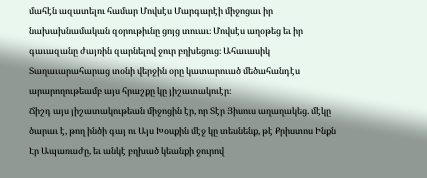մահէն ազատելու համար Մովսէս Մարգարէի միջոցաւ իր նախախնամական զօրութիւնը ցոյց տուաւ։ Մովսէս աղօթեց եւ իր գաւազանը ժայռին զարնելով ջուր բղխեցուց։ Ահաւասիկ Տաղաւարահարաց տօնի վերջին օրը կատարուած մեծահանդէս արարողութեամբ այս հրաշքը կը յիշատակուէր։
Ճիշդ այս յիշատակութեան միջոցին էր, որ Տէր Յիսուս աղաղակեց. մէկը ծարաւ է, թող ինծի գայ ու Այս Խօսքին մէջ կը տեսնենք, թէ Քրիստոս Ինքն Էր Ապառաժը, եւ անկէ բղխած կեանքի ջուրով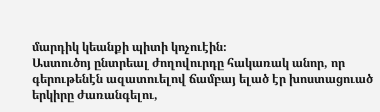մարդիկ կեանքի պիտի կոչուէին։
Աստուծոյ ընտրեալ ժողովուրդը հակառակ անոր, որ գերութենէն ազատուելով ճամբայ ելած էր խոստացուած երկիրը ժառանգելու,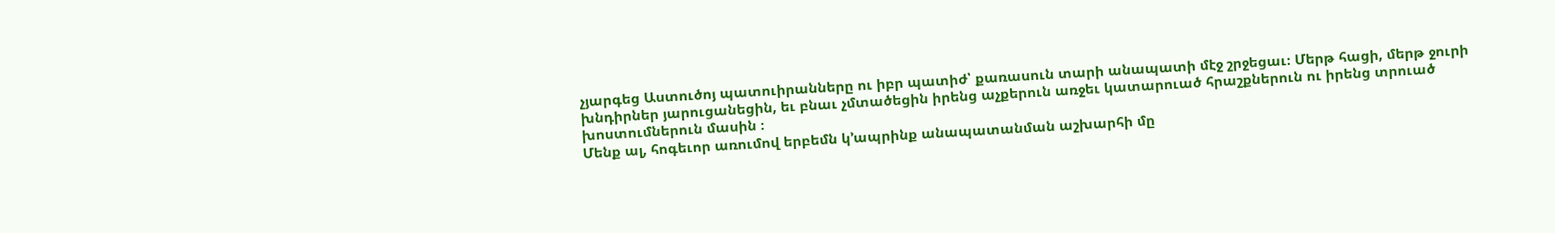չյարգեց Աստուծոյ պատուիրանները ու իբր պատիժ՝ քառասուն տարի անապատի մէջ շրջեցաւ։ Մերթ հացի, մերթ ջուրի խնդիրներ յարուցանեցին, եւ բնաւ չմտածեցին իրենց աչքերուն առջեւ կատարուած հրաշքներուն ու իրենց տրուած խոստումներուն մասին ։
Մենք ալ, հոգեւոր առումով երբեմն կ՚ապրինք անապատանման աշխարհի մը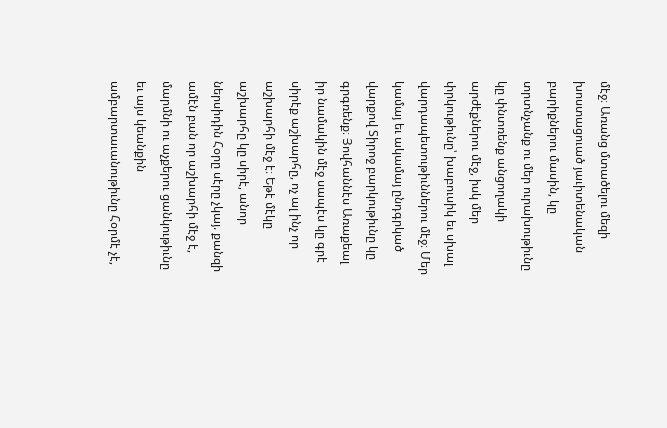մէջ։ Առանց մտածելու մեզի խոստացուած յաւիտենական բարիքներու մասին, կը տրտնչանք ու մեր ուրախութիւնը կը փնտռենք անցողակի արժէքներու մէջ, իսկ մեր փրկութիւնը՝ խաբուսիկ եւ սխալ վարդապետութիւններու մէջ։ Մեր կամայ եւ ակամայ ընդգրկած վարքով Տիրոջ բարկութիւնը կը գրգռենք։ Յովհաննէս Առաքեալ իր նամակին մէջ սապէս կը գրէ սիրէք աշխարհը, ոչ ալ ինչ որ աշխարհի մէջ է։ Եթէ մէկը աշխարհը կը սիրէ, անոր ներսիդին Հօրը սէրը չկայ. քանզի ամէն բան որ աշխարհի մէջ է, մարմնի ու աչքերու ցանկութիւնը եւ այս կեանքին ամբարտաւանութիւնը Հօրմէ չէ,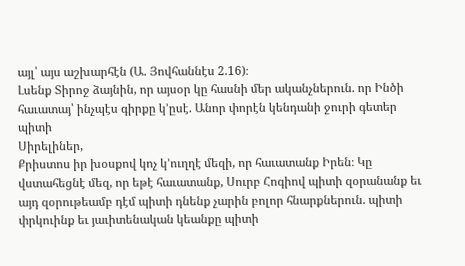այլ՝ այս աշխարհէն (Ա. Յովհաննէս 2.16)։
Լսենք Տիրոջ ձայնին, որ այսօր կը հասնի մեր ականչներուն. որ Ինծի հաւատայ՝ ինչպէս գիրքը կ՚ըսէ. Անոր փորէն կենդանի ջուրի գետեր պիտի
Սիրելիներ,
Քրիստոս իր խօսքով կոչ կ՚ուղղէ մեզի, որ հաւատանք Իրեն։ Կը վստահեցնէ մեզ, որ եթէ հաւատանք, Սուրբ Հոգիով պիտի զօրանանք եւ այդ զօրութեամբ դէմ պիտի դնենք չարին բոլոր հնարքներուն. պիտի փրկուինք եւ յաւիտենական կեանքը պիտի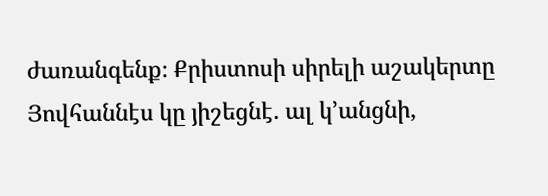ժառանգենք։ Քրիստոսի սիրելի աշակերտը Յովհաննէս կը յիշեցնէ. ալ կ՚անցնի,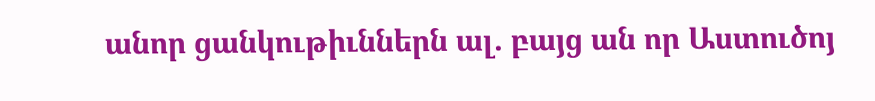անոր ցանկութիւններն ալ. բայց ան որ Աստուծոյ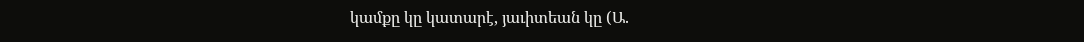կամքը կը կատարէ, յաւիտեան կը (Ա.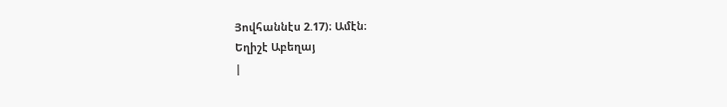Յովհաննէս 2.17)։ Ամէն։
Եղիշէ Աբեղայ
|